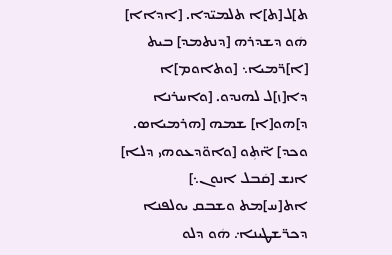ܬ]ܠ[ܬ]ܐ ܬܠܡܝ̈ܕܐ. [ܐܕܐܐ] ܗܿܘ ܕܫܕܪܗ [ܕܢܬܡܕ] ܒܝܬ [ܐ]ܪ̈ܡܝܐ܆ [ܘܬܐܘܡ]ܐ ܕܐ[ܙ]ܠ ܠܗܢܕܘ. [ܘܐܚܪܢܐ ܕ]ܗܘ[ܐ] ܫܡܗ [ܗܪܡܝܐܣ. ܘܟܕ] ܐ̈ܬܼܘ [ܘܐܘ̈ܕܥܘܗܝ ܕܠܐ] ܐܢܫ [ܩܿܒܠ ܐܢܘܢ܆] ܐܬ[ܚ]ܡܬ ܘܫܒܩ ܝܘܠܦܢܐ ܕܟܪ̈ܫܛܝܢܐ܇ ܗܿܘ ܕܠܘ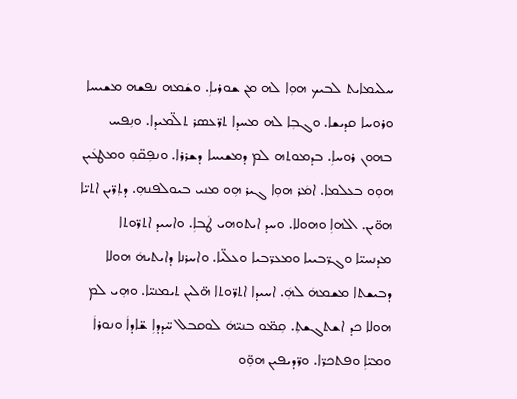ܚܠܝܡܐܝܬ ܠܒܝܟ ܗܘܼܐ ܠܗ ܡܢ ܫܘܪܝܐܼ. ܘܫܿܡܗ ܢܦܫܗ ܡܫܝܚܐ ܘܪܘܚܐ ܩܕܝܫܐ. ܘܓܒܼܐ ܠܗ ܡܚܕܐ ܬܪ̈ܥܣܪ ܬܠ̈ܡܝܕܐ. ܘܢܼܦܚ ܒܗܘܢ ܪܘܚܐܼ. ܒܕܡܘܬܗ ܠܡ ܕܡܫܝܚܐ ܕܫܪܪܐ. ܘܢܦܼܩ̈ܘܼ ܘܡܛܥܿܝܢ ܗܘܼܘ ܒܥܠܡܐ. ܐܡܿܪ ܗܘܼܐ ܓܝܪ ܗܼܘ ܡܢܝ ܒܝܘܠܦܢܗܼ. ܕܬܼܪ̈ܝܢ ܐܬܝ̈ܐ ܗܘ̈ܝܢ. ܐܠܗܐܼ ܘܗܘܠܐ. ܘܚܕ ܐܝܬܘܗܝ ܛܿܒܐܼ. ܘܐܚܝܕ ܐܬܪ̈ܘܬܐ ܡܕܢܚܝ̈ܐ ܘܓܪ̈ܒܝܝܐ ܘܡܥܪ̈ܒܝܐ ܘܥܠ̈ܝܐ. ܘܐܚܪܢܐ ܕܐܝܬܝܗܿ ܗܘܠܐ ܕܒܝܫܬܐ ܡܫܡܗܿ ܠܗܼܿ. ܐܚܝܕܐ ܐܬܪ̈ܘܬܐ ܗ̈ܠܝܢ ܬܝܡܢܝ̈ܐ. ܘܗܼܝ ܠܡ ܗܘܠܐ ܟܕ ܐܫܬܓܫܬܼ. ܩܼܡ̈ܘ ܒܢܝ̈ܗܿ ܠܘܩܒܠ ܚ̈ܕܕܐܼ ܫ̈ܐܕܐܿ ܘܢܘܪܐܿ ܘܡܝ̈ܐܼ ܘܦܬܟܪ̈ܐ. ܘܪ̈ܕܝܦܝܢ ܗܘܼ̈ܘ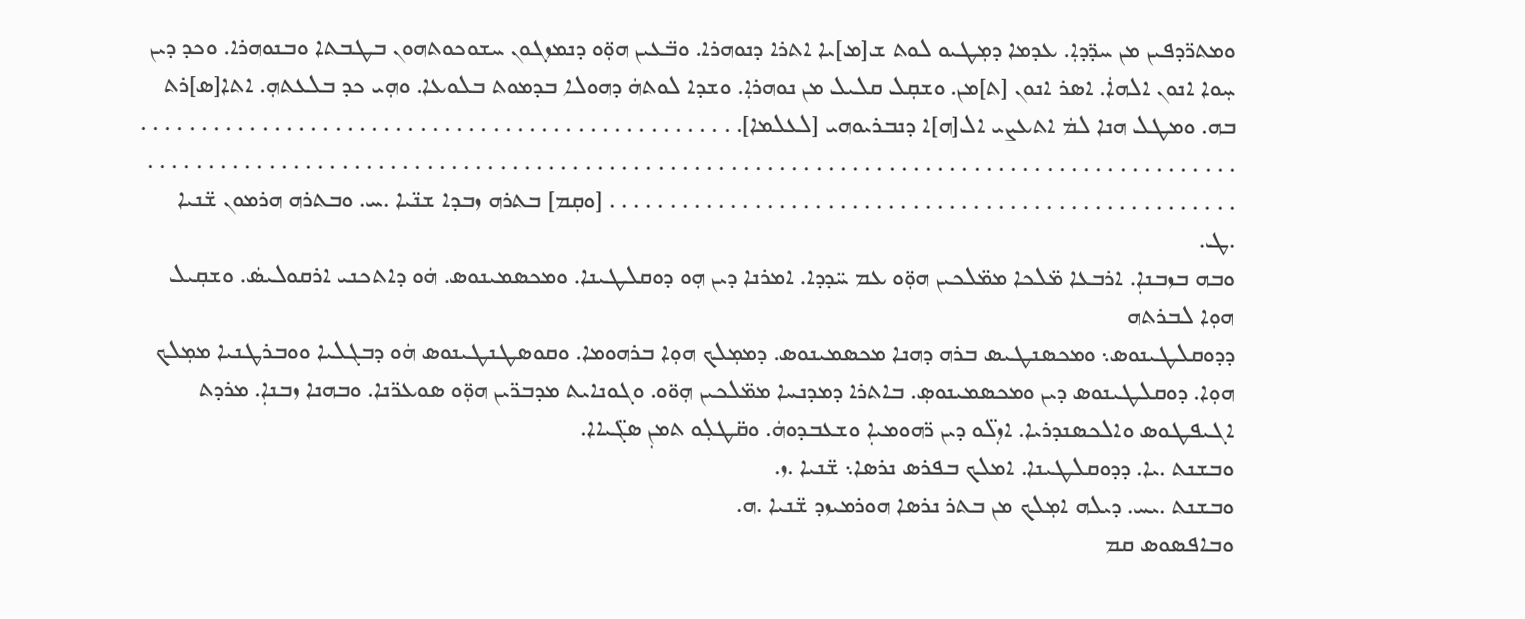ܘܡܬܪ̈ܕܦܝܢ ܡܢ ܚܕ̈ܕܐܼ. ܥܕܡܐ ܕܡܼܛܝܘ ܠܘܬ ܫ[ܡ]ܝܐ ܐܬܪܐ ܕܢܘܗܪܐ. ܘܒ̈ܥܝܢ ܗܘܼ̈ܘ ܕܢܡܙܓܘܢ ܚܫܘܟܘܬܗܘܢ ܒܛܒܬܐ ܘܒܢܘܗܪܐ. ܘܟܕ ܕܝܢ ܚܼܘܐ ܐܢܘܢ ܐܠܗܐܿ. ܐܣܪ ܐܢܘܢ [ܬ]ܡܢ. ܘܫܩܼܠ ܩܠܝܠ ܡܢ ܢܘܗܪܐܼ. ܘܫܕܐ ܠܘܬܗܿ ܕܗܘܠܐ ܒܕܡܘܬ ܒܠܘܥܐ. ܘܗܼܝ ܟܕ ܒܠܥܬܗܼ. ܐܬܐ[ܣ]ܪܬ ܒܗ. ܘܡܛܠ ܗܢܐ ܠܡܿ ܐܬܥܨܝ ܐܠ[ܗ]ܐ ܕܢܒܪܝܘܗܝ [ܠܥܠܡܐ]. . . . . . . . . . . . . . . . . . . . . . . . . . . . . . . . . . . . . . . . . . . . . . . . . . . . . . . . . . . . . . . . . . . . . . . . . . . . . . . . . . . . . . . . . . . . . . . . . . . . . . . . . . . . . . . . . . . . . . . . . . . . . . . . . . . . . . . . . . . . . . . . . . . . . . . . . . . . . . . . . . . . . . . . . . . . . . . . . . . . . . . . . . . . . . . . [ܘܩܼܡ] ܒܬܪܗ ܙܒܕܐ ܫܢ̈ܝܐ .ܚ. ܘܒܬܪܗ ܗܪܡܘܢ ܫ̈ܢܝܐ .ܛ.
ܘܒܗ ܒܙܒܢܐܼ. ܐܪܒܥܐ ܡ̈ܠܟܐ ܡܡ̈ܠܟܝܢ ܗܘܼ̈ܘ ܥܡ ܚ̈ܕܕܐ. ܐܡܪܢܐ ܕܝܢ ܗܼܘ ܕܘܩܠܛܝܢܐ. ܘܡܟܣܡܝܢܘܣ. ܗܿܘ ܕܐܬܟܢܝ ܐܪܩܘܠܝܣܿ. ܘܫܩܼܝܠ ܗܘܼܐ ܠܒܪܬܗ
ܕܕܘܩܠܛܝܢܘܣ܆ ܘܡܟܣܢܛܝܣ ܒܪܗ ܕܗܢܐ ܡܟܣܡܝܢܘܣ. ܕܡܡܼܠܟ ܗܘܼܐ ܒܪܗܘܡܐ. ܘܩܘܣܛܢܛܝܢܘܣ ܗܿܘ ܕܒܓܠܝܐ ܘܘܒܪܛܢܝܐ ܡܡܼܠܟ ܗܘܼܐ. ܕܘܩܠܛܝܢܘܣ ܕܝܢ ܘܡܟܣܡܝܢܘܣܼ. ܒܐܬܪܐ ܕܡܕܢܚܐ ܡܡ̈ܠܟܝܢ ܗܼܘ̈ܘ. ܘܓܘܢܐܝܬ ܡܕܒܪ̈ܝܢ ܗܘܼ̈ܘ ܣܘܥܪ̈ܢܐ. ܘܒܗܢܐ ܙܒܢܐܼ. ܡܪܕܬ ܐܓܝܦܛܘܣ ܘܐܠܟܣܢܕܪܝܐ. ܐܙܼܠ̈ܘ ܕܝܢ ܪ̈ܗܘܡܝܐܼ ܘܫܥܒܕܘܗܿ. ܘܩ̈ܛܠܼܘ ܬܡܢܼ ܣܓ̈ܝܐܐ.
ܘܒܫܢܬ .ܝܐ. ܕܕܘܩܠܛܝܢܐ. ܐܡܠܟ ܒܦܪܣ ܢܪܣܐ܆ ܫ̈ܢܝܐ .ܙ.
ܘܒܫܢܬ .ܝܚ. ܕܝܠܗ ܐܡܼܠܟ ܡܢ ܒܬܪ ܢܪܣܐ ܗܘܪܡܝܙܕ ܫ̈ܢܝܐ .ܗ.
ܘܒܐܦܣܘܣ ܩܡ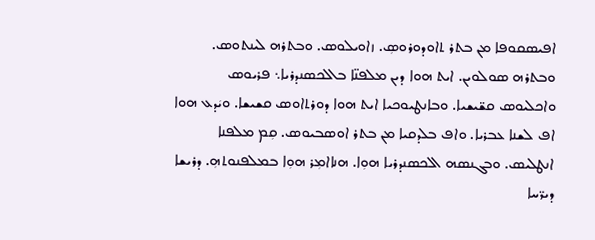ܐܦܝܣܩܘܦܐ ܡܢ ܒܬܪ ܬܐܘܕܘܪܘܣܼ. ܙܐܘܝܠܘܣ. ܘܒܬܪܗ ܠܝܢܬܘܣ. ܘܒܬܪܗ ܣܘܠܘܝܢ. ܐܝܬ ܗܘܐ ܕܝܢ ܡܠܦܢ̈ܐ ܒܐܠܟܣܢܕܪܝܐ܆ ܦܪܝܘܣ ܘܐܟܠܝܘܣ ܩܫ̈ܝܫܝܐ. ܘܒܐܢܛܝܘܟܝܐ ܐܝܬ ܗܘܐ ܕܘܪܬܐܘܣ ܩܫܝܫܐ. ܘܝܿܕܥ ܗܘܐ ܐܦ ܠܫܢܐ ܥܒܪܝܐ. ܘܐܦ ܒܠܕܩܝܐ ܡܢ ܒܬܪ ܐܘܣܒܝܘܣ. ܩܼܡ ܡܠܦܢܐ ܐܢܛܠܝܣ. ܘܒܓܢܣܗ ܐܠܟܣܢܕܪܝܐ ܗܘܼܐ. ܗܢܐܐܡܼܪ ܗܘܼܐ ܒܡܠܦܢܘܬܗܼ. ܕܪܝܫܐ ܕܝܪ̈ܚܐ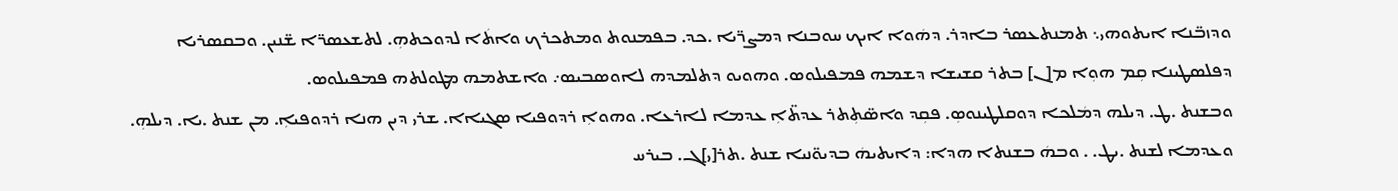ܘܕܙܒ̈ܢܐ ܐܝܬܘܗܝ܆ ܬܡܢܬܥܣܪ ܒܐܕܪ. ܕܗܿܘܐ ܐܝܟ ܚܘܒܢܐ ܕܡܨܪ̈ܝܐ .ܟܕ. ܒܦܡܢܘܬ ܘܡܬܟܪܟ ܘܐܬܿܐ ܠܕܘܟܬܗܼ. ܠܬܫܥܣܪ̈ܐ ܫ̈ܢܝܢ. ܘܒܩܣܪܝܐ ܕܦܠܣܛܝܢܐ ܩܼܡ ܗܘܼܐ ܡ[ܢ] ܒܬܪ ܩܫܝܫܐ ܕܫܡܗ ܦܡܦܝܠܘܣ. ܘܗܘܝܘ ܕܬܠܡܕܗ ܠܐܘܣܒܝܣ܇ ܘܐܫܬܡܗ ܡܛܘܠܬܗ ܦܡܦܝܠܘܣ.
ܘܒܫܢܬ .ܛ. ܕܝܠܗ ܕܡܿܠܟܐ ܕܘܩܠܛܝܢܘܣܼ. ܦܩܼܕ ܘܐܣ̈ܬܼܬܪ ܥܕܬ̈ܐܼ ܥܕܡܐ ܠܐܪܥܐ. ܘܗܘܐܼ ܪܕܘܦܝܐ ܣܓܝܐܐ. ܫܪܝ ܕܝܢ ܗܢܐ ܪܕܘܦܝܐܼ. ܡܢ ܫܢܬ .ܝܐ. ܕܝܠܗܼ. ܘܥܕܡܐ ܠܫܢܬ .ܝܛ. . ܘܒܗܿ ܒܫܢܬܐ ܗܕܐ: ܕܐܝܬܝܗܿ ܒܕܝܘ̈ܢܝܐ ܫܢܬ .ܬܪ[ܝ]ܓ. ܒܝܪܚ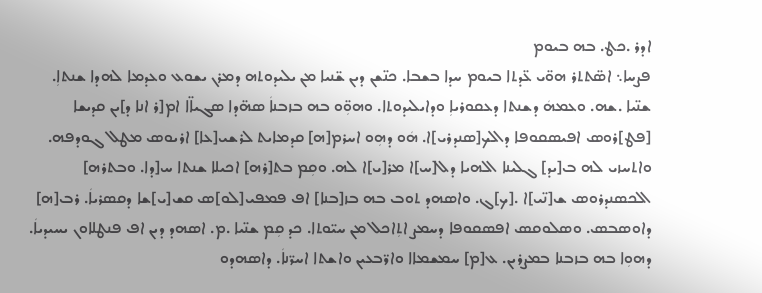ܐܕܪ .ܟܛ. ܒܗ ܒܝܘܡ
ܦܨܚܐ܆ ܐܣ̈ܬܬܪ ܗܘ̈ܝ ܥ̈ܕܬܐ ܒܝܘܡ ܚܕܐ ܒܫܒܐ. ܟܢ̈ܫܢ ܕܝܢ ܫ̈ܢܝܐ ܡܢ ܝܠܝܕܘܬܗ ܕܡܪܢ ܝܫܘܥ ܘܥܕܡܐ ܠܗܕܐ ܫܢܬܐܼ. ܫܢ̈ܝܐ .ܫܗ. ܘܥܡܗܿ ܕܫܢܬܐ ܕܥܩܘܪܝܐܼ ܘܕܐܝܠܝܕܘܬܐ. ܘܗܘܼ̈ܘ ܒܗ ܒܙܒܢܐܿ ܣܗ̈ܕܐ ܣܓܝܐ̈ܐ ܐܡ[ܪ ܐܢܐ ܕ]ܝܢ ܩܕܝܫܐ [ܦܛ]ܪܘܣ ܐܦܝܣܩܘܦܐ ܕܐܠܟ[ܣܢܕܪܝ]ܐ. ܗܿܘ ܕܗܼܘ ܐܚܪܡ[ܗ] ܩܕܡܐܝܬ ܠܪܫܝ[ܥܐ] ܐܪܝܘܣ ܡܛܠ ܓܘܕܦܗ. ܘܐܬܚܙܝ ܠܗ ܒ[ܝܕ] ܓܠܝܢܐ ܐܠܗܝܐ ܕܠ[ܚ]ܐ ܡܪ[ܝ]ܐ ܠܗ. ܘܩܼܡ ܒܬ[ܪܗ] ܐܟܝܠܐ ܫܢܬܐ ܚ[ܕܐ. ܘܒܬܪܗ] ܐܠܟܣܢܕܪܘܣ ܫ[ܢ̈ܝ]ܐ .[ܟ]ܓ. ܘܐܣܗܕ ܬܘܒ ܒܗ ܒܙ[ܒܢܐ] ܐܦ ܦܡܦܝ[ܠܘ]ܣ ܩܫ[ܝ]ܫܐ ܕܩܣܪܝܐܿ. ܪܒ[ܗ] ܕܐܘܣܒܣ. ܘܣܠܘܩܣ ܐܦܣܩܘܦܐ ܕܚܡܨ ܐܬܼܐܟܠ ܡܢ ܚܝ̈ܘܬܐ. ܟܕ ܩܼܡ ܫܢ̈ܝܐ .ܡ. ܐܣܗܕ ܕܝܢ ܐܦ ܦܢܛܠܐܘܢ ܝܚܝܕܝܐܿ. ܕܗܘܼܐ ܒܗ ܒܙܒܢܐ ܒܡܨܪܝܢ. ܥ[ܡ] ܚܡܫܡܐܐ ܘܐܪ̈ܒܥܝܢ ܘܐܫܬܐ ܐܚܪ̈ܢܐܿ. ܕܐܣܗܕܘ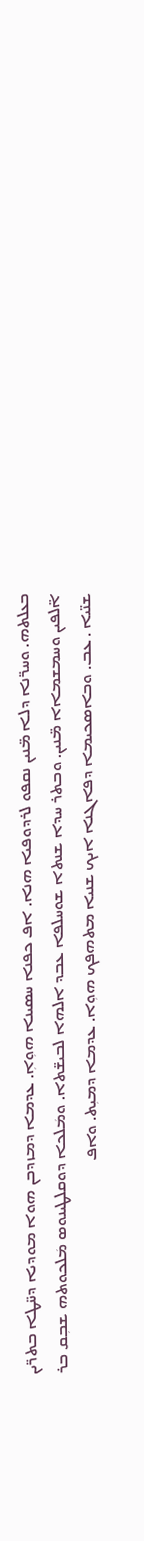ܒܥܠܬܗ. ܘܚܪ̈ܢܐ ܕܠܐ ܡ̈ܢܝܢ ܢܩܦܘ ܠܪܕܘܦܝܐ ܗܢܐ. ܐܦ ܟܦܢܐ ܚܣܝܢܐ ܗܘܼܐܼ. ܥܕܡܐ ܕܡܙܕܒܢ ܗܘܐ ܡܘܕܝܐ ܕܚ̈ܛܐ ܒܬܪ̈ܝܢ ܐ̈ܠܦܝܢ ܘܚܡܫܡܐܐ ܡ̈ܢܝܢ. ܘܒܬܪ ܚܕܐ ܫܢܬܐ ܫܘܚܠܦܐ ܥܒܕ ܐܠܗܐ ܠܒܝܫ̈ܬܐ. ܘܡܿܠܟܐ ܕܘܩܠܛܝܢܘܣ ܡܿܠܟܘܬܗ ܫܒܼܩ ܒܪ ܫܢ̈ܝܐ . ܥܒ. ܘܒܐܣܟܝܡܐ ܕܦܐܓܢܐ ܐܝܟ ܫܢܝܐ ܡܬܗܦܟ ܗܘܼܐ. ܥܕܡܐ ܕܡܝܼܬ. ܘܐܦ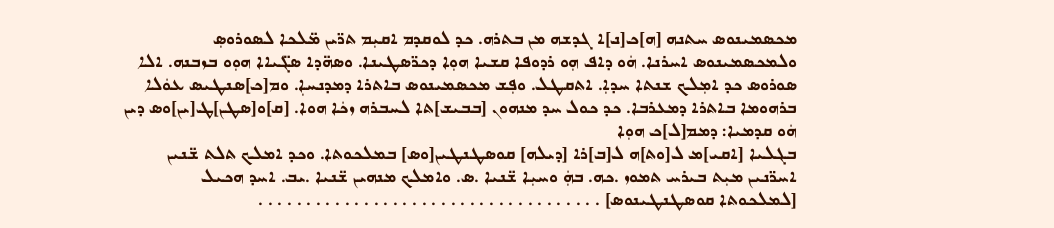ܡܟܣܡܝܢܘܣ ܚܬܢܗ [ܗ]ܟ[ܢ]ܐ ܓܕܫܗ ܡܢ ܒܬܪܗ. ܟܕ ܠܘܩܕܡ ܐܩܝܼܡ ܬܪ̈ܝܢ ܡ̈ܠܟܐ ܠܣܘܪܘܣܼ ܘܠܡܟܣܡܝܢܘܣ ܐܚܪܢܐ. ܗܿܘ ܕܐܦ ܗܼܘ ܪܕܘܦܐ ܩܫܝܐ ܗܘܼܐ ܕܟܪ̈ܣܛܝܢܐ. ܘܣܗ̈ܕܐ ܣܓ̈ܝܐܐ ܗܘܼܘ ܒܙܒܢܗ. ܐܠܐ ܣܘܪܘܣ ܟܕ ܐܡܼܠܟ ܫܢܬܐ ܚܕܐܼ. ܐܬܩܛܠ. ܘܦܼܫ ܡܟܣܡܝܢܘܣ ܒܐܬܪܐ ܕܡܕܢܚܐܼ. ܘܡ[ܟ]ܣܢܛܝܣ ܥܘܿܠܐ ܒܪܗܘܡܐ ܒܐܬܪܐ ܕܡܥܪܒܐ. ܟܕ ܟܘܠ ܚܕ ܡܢܗܘܢ [ܒܒܝܫ]ܬܐ ܠܚܒܪܗ ܙܟܿܐ ܗܘܐ. [ܩ]ܘ[ܣܛܢ]ܛ[ܝܢ]ܘܣ ܕܝܢ ܗܿܘ ܩܕܡܝܐ: ܕܡܡ[ܠ]ܟ ܗܘܼܐ
ܒܓܠܝܐ [ܐܩܝ]ܡ ܠ[ܘܬ]ܗ ܠ[ܒ]ܪܐ [ܕܝܠܗ] ܩܘܣܛܢܛܝܢ[ܘܣ] ܒܡܠܟܘܬܐ. ܘܟܕ ܐܡܠܟ ܬܠܬ ܫ̈ܢܝܢ ܐܚܪ̈ܢܝܢ ܡܝܼܬ ܒܝܪܚ ܬܡܘܙ .ܟܗ. ܒܗܼܿ ܘܚܝܼܐ ܫ̈ܢܝܐ .ܣ. ܘܐܡܠܟ ܡܢܗܝܢ ܫ̈ܢܝܐ .ܝܒ. ܐܚܕ ܗܟܝܠ [ܠܡܠܟܘܬܐ ܩܘܣܛܢܛܝܢܘܣ] . . . . . . . . . . . . . . . . . . . . . . . . . . . . . . . . . . . .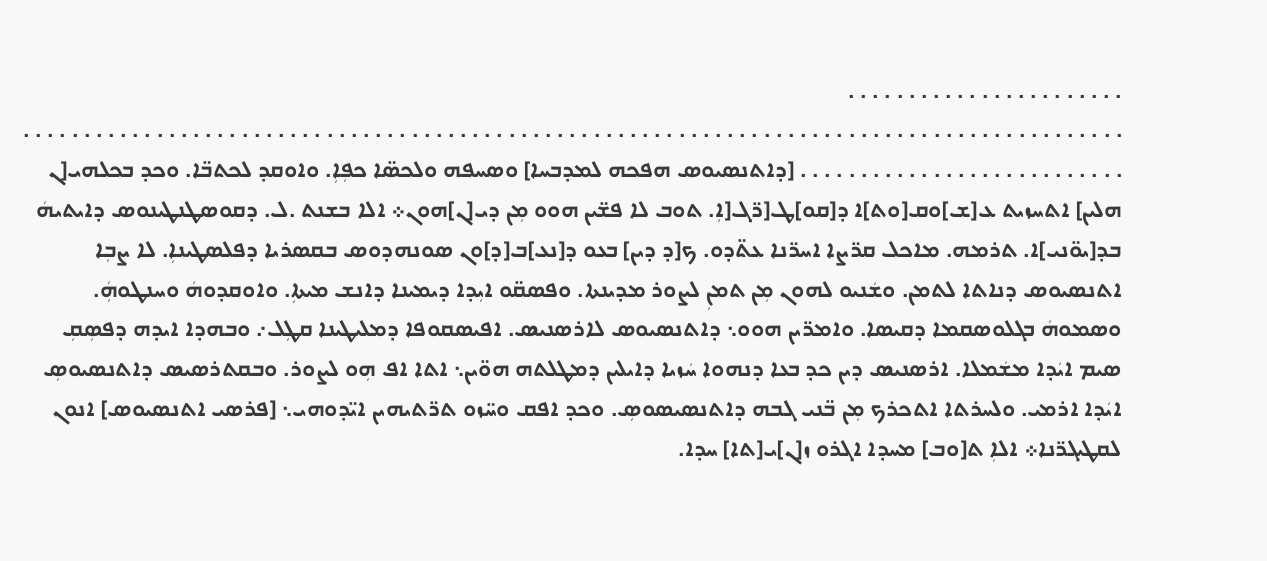. . . . . . . . . . . . . . . . . . . . . . .
. . . . . . . . . . . . . . . . . . . . . . . . . . . . . . . . . . . . . . . . . . . . . . . . . . . . . . . . . . . . . . . . . . . . . . . . . . . . . . . . . . . . . . . . . . . . . . . . . . . . . . . . . . . . . . . . . . . . . . [ܕܐܬܢܣܝܘܣ ܗܦܟܗ ܠܡܕܒܚܐ] ܘܣܚܦܗ ܘܠܟܣ̈ܐ ܟܦܼܐܼ. ܘܐܘܩܕ ܠܟܬܒ̈ܐ. ܘܟܕ ܒܟܠܗܝ[ܢ ܗܠܝܢ] ܐܬܚܙܝܬ ܥ[ܫ]ܘܩ[ܘܬ]ܐ ܕ[ܩܘ]ܛ[ܪ̈ܓ[ܐܼ. ܬܘܒ ܠܐ ܦܫ̈ܝܢ ܗܘܘ ܡܼܢ ܕܝ[ܢ]ܗܘܢ܀ ܐܠܐ ܒܫܢܬ .ܠ. ܕܩܘܣܛܢܛܝܢܘܣ ܕܐܝܬܝܗܿ ܒܕ[ܝܘ̈ܢܝ]ܐ. ܬܪܡܗ. ܡܐܟܠ ܩܪ̈ܨܐ ܐܚܪ̈ܢܐ ܥܬ̈ܕܘ. ܟ[ܕ ܕܝܢ] ܒܥܘ ܕ[ܢܥ]ܒ[ܕ]ܘܢ ܣܘܢܗܕܘܣ ܒܩܣܪܝܐ ܕܦܠܣܛܝܢܐܼ. ܠܐ ܨܒܼܐ ܐܬܢܣܝܘܣ ܕܢܐܬܐ ܠܬܡܢ. ܘܫܿܢܝܘ ܠܗܘܢ ܡܼܢ ܬܡܢܼ ܠܨܘܪ ܡܕܝܢܬܐ. ܘܦܣܩ̈ܘ ܐܝܼܕܐ ܕܝܡܝܢܐ ܕܐܢܫ ܡܝܬܐܼ. ܘܐܘܩܕܘܗܿ ܘܚܢܛܘܗܼܿ. ܘܣܡܘܗܿ ܒܓܠܘܣܩܡܐ ܕܩܝܣܐ. ܘܐܡܪ̈ܝܢ ܗܘܘ܆ ܕܐܬܢܣܝܘܣ ܠܐܪܣܢܝܣ. ܐܦܝܣܩܘܦܐ ܕܡܠܝܛܝܢܐ ܩܛܼܠ܇ ܘܒܗܕܐ ܐܝܕܗ ܕܦܣܼܩܼ ܣܝܡ ܐܝܿܕܐ ܡܫܿܡܠܐ. ܐܪܣܢܝܣ ܕܝܢ ܟܕ ܒܥܐ ܕܢܗܘܐ ܚܿܙܝܐ ܕܐܝܠܝܢ ܕܡܛܠܬܗ ܗܘ̈ܝܢ܆ ܐܬܐ ܐܦ ܗܼܘ ܠܨܘܪ. ܘܒܩܬܪܣܝܣ ܕܐܬܢܣܝܘܣܼ ܐܝܿܕܐ ܐܪܡܝ. ܘܠܚܪܬܐ ܐܬܟܪܟ ܡܼܢ ܒ̈ܢܝ ܓܒܗ ܕܐܬܢܣܝܣܘܣܼ. ܘܟܕ ܐܦܩ ܘܚ̈ܙܘ ܬܪ̈ܬܝܗܝܢ ܐܝ̈ܕܘܗܝ܆ [ܦܪܣܝ ܐܬܢܣܝܘܣ] ܐܢܘܢ ܠܩܛܝܓܪ̈ܢܐ܀ ܐܠܐܼ ܬ[ܘܒ] ܡܚܕܐ ܐܓܪܘ ܙ[ܢ]ܝ[ܬܐ] ܚܕܐ.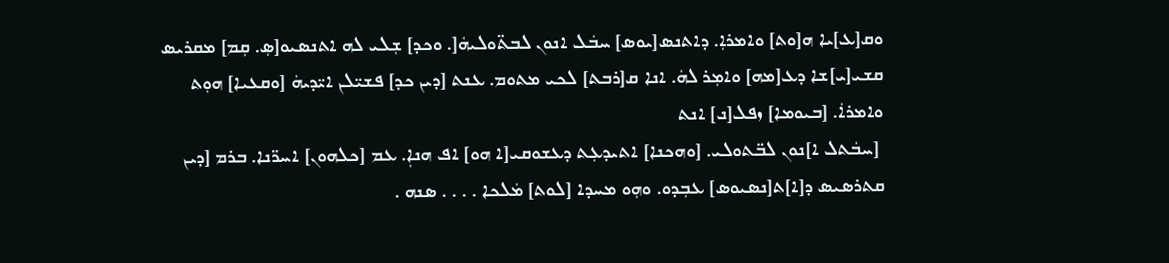ܘܩ[ܥ]ܝܐ ܗ[ܘܬ] ܘܐܡܪܐܼ. ܕܐܬܢܣ[ܝܘܣ] ܚܒܿܠ ܐܢܘܢ ܠܒܬ̈ܘܠܝܗܿ[. ܘܟܕ] ܫܼܠܝ ܠܗ ܐܬܢܣܝܘ[ܣܼ. ܩܼܡ] ܡܩܪܝܣ ܩܫܝ[ܝ]ܫܐ ܕܥ[ܡܗ] ܘܐܡܼܪ ܠܗܿ. ܐܢܐ ܩ[ܪܒܬ] ܠܟܝ ܡܬܘܡ. ܥܢܬ [ܕܝܢ ܟܕ] ܦܫܝ̈ܠܢ ܐܝ̈ܕܝܗܿ [ܘܩܥܝܐ] ܗܘܼܬ ܘܐܡܪܐܿ. [ܒܝܘܡܐ] ܙܦܠ[ܢ] ܐܢܬ
 [ܚܒܿܬܠ ܐ]ܢܘܢ ܠܒ̈ܬܘܠܝ. [ܘܗܟܢܐ] ܐܬܝܕܥܼܬ ܕܥܫܘܩܝ[ܐ ܗܘ] ܐܦ ܗܢܐܼ. ܥܡ [ܟܠܗܘܢ] ܐܚܪ̈ܢܐ. ܒܪܡ [ܕܝܢ ܩܬܪܣܝܣ ܕ[ܐ]ܬ[ܢܣܝܘܣ] ܥܒܼܕܘ. ܘܗܼܘ ܡܚܕܐ [ܠܘܬ] ܡܿܠܟܐ . . . . ܣܢܗ .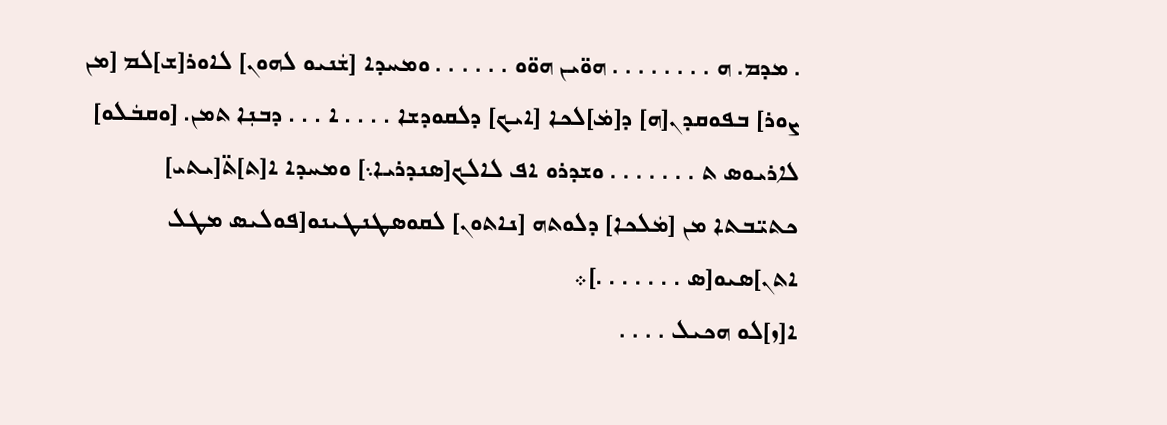. ܡܕܡ. ܗ . . . . . . . . ܗܘ̈ܝܢ ܗܘ̈ܘ . . . . . . ܘܡܚܕܐ [ܫܿܢܝܘ ܠܗܘܢ] ܠܐܘܪ[ܫ]ܠܡ [ܡܢ ܨܘܪ] ܒܦܘܩܕܢ[ܗ] ܕ[ܡܿ]ܠܟܐ [ܐܝܟ] ܕܠܩܘܕܫܐ . . . . ܐ . . . ܕܒܢܼܐ ܬܡܢ. [ܘܩܒܿܠܘ] ܠܐܪܝܘܣ ܬ . . . . . . . ܘܫܕܪܘ ܐܦ ܠܐܠܟ[ܣܢܕܪܝܐ܆] ܘܡܚܕܐ ܐ[ܬ]ܬ̈[ܝܬܝ] ܟܬܝ̈ܒܬܐ ܡܢ [ܡܿܠܟܐ] ܕܠܘܬܗ [ܢܐܬܘܢ] ܠܩܘܣܛܢܛܝܢܘ[ܦܘܠܝܣ ܡܛܠ ܐܬܢ]ܣܝܘ[ܣ . . . . . . .]܀
ܐ[ܙ]ܠܘ ܗܟܝܠ . . . .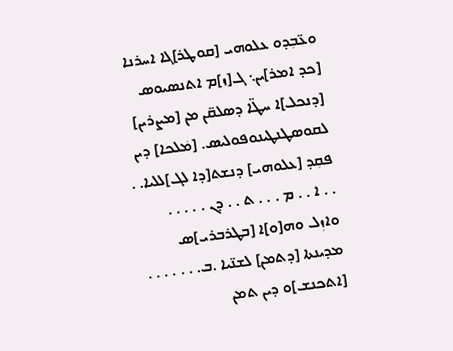ܘܥ̈ܒܼܕܘ ܥܠܘܗܝ [ܩܘܛܪ]ܓܐ ܐܚܪܢܐ [ܟܕ ܐܡܪ]ܝܢ܆ ܓ[ܙ]ܡ ܐܬܢܣܝܘܣ [ܕܢܟܠ]ܐ ܚܛ̈ܐ ܕܣܠܩ̈ܢ ܡܢ [ܡܨܪܝܢ] ܠܩܘܣܛܢܛܝܢܘܦܘܠܝܣ. [ܡܿܠܟܐ] ܕܝܢ ܦܩܼܕ [ܥܠܘܗܝ] ܕܢܫܬ[ܕܐ ܠܓ]ܠܠܝܐ. . . . ܐ . . ܡ . . . ܬ . . ܕܢ . . . . . ܘܐܙܼܠ ܘܗ[ܘ]ܐ [ܒܛܪܒܪܝ]ܣ ܡܕܝܢܬܐ [ܕܬܡܢ] ܠܫܢ̈ܝܐ .ܒ. . . . . . . [ܐܬܟܢܫ]ܘ ܕܝܢ ܬܡܢ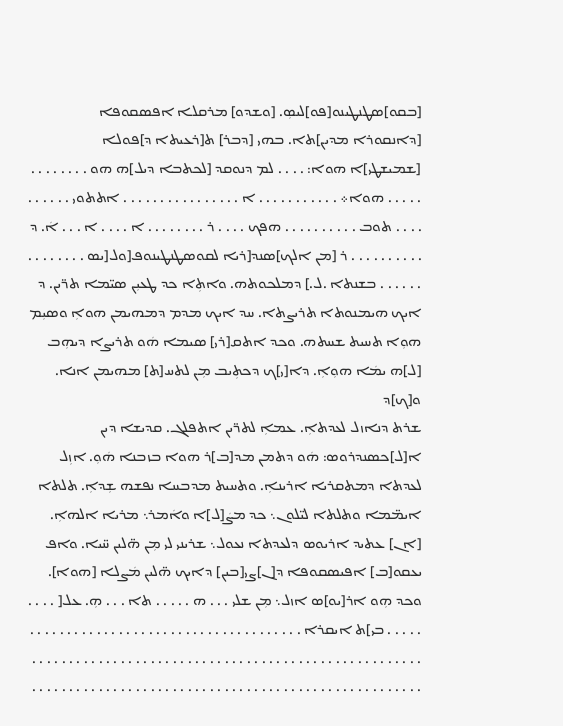[ܒܩܘ]ܣܛܢܛܝܢܘ[ܦܘ]ܠܝܣܼ. [ܘܫܕܘ] ܡܪܩܠܐ ܐܦܣܩܘܦܐ [ܕܐܢܩܘܪܐ ܡܕܝܢ]ܬܐ. ܒܗܝ [ܕܒܪ] ܬ[ܪܥܝܬܐ ܕ]ܦܘܠܐ [ܫܡܝܫܛܝ]ܐ ܗܘܐ: . . . . ܠܡ ܕܢܘܩܕ [ܠܟܬܒܐ ܕܝܠ]ܗ ܗܘ . . . . . . . . . . . . . ܗܘܐ܀ . . . . . . . . . . . ܐ . . . . . . . . . . . . . . . . ܐܬܬܘܝ . . . . . . . . . . ܬܘܒ . . . . . . . . . . ܗܦܟ . . . . ܪ . . . . . . . . ܐ . . . . ܐ . . . ܐܿ. ܕ . . . . . . . . . . ܪ [ܡܢ ܐܠܟ]ܣܢܕ[ܪܝܐ ܠܩܘܣܛܢܛܝܢܘܦ[ܘܠ[ܝܣ . . . . . . . . . . . . . . ܒܫܢܬܐ .ܠ.] ܕܡܠܟܘܬܗ. ܘܐܬܼܐ ܟܕ ܛܥܝܼܢ ܣܝ̈ܡܐ ܬܪ̈ܝܢ. ܕ ܐܝܟ ܗܝܡܢܘܬܐ ܬܪܝܨܬܐ. ܚܕ ܐܝܟ ܡܕܡ ܕܡܗܝܡܢ ܗܘܐܼ ܘܣܝܼܡ ܗܘܼܐ ܬܚܝܬ ܫܚܬܗ. ܘܟܕ ܐܬܩ[ܪܝ] ܣܝܡܐ ܗܿܘ ܬܪܝܨܐ ܕܝܗܼܒ [ܠ]ܗ ܝܡܿܐ ܗܘܼܐܼ. ܕܐ[ܝ]ܟ ܕܟܬܼܝܒ ܡܼܢ ܠܬܚ[ܬ] ܡܗܝܡܢ ܐܢܐ. ܘ[ܟ]ܕ
ܫܪܬ ܕܢܐܙܠ ܠܥܕܬܐܼ. ܥܡܐܼ ܠܬܪ̈ܝܢ ܐܬܦܠܓ. ܩܕܝܫܐ ܕܝܢ ܐ[ܠ]ܟܣܢܕܪܘܣ: ܗܿܘ ܕܬܡܢ ܡܕ[ܒ]ܪ ܗܘܐ ܒܙܒܢܐ ܗܿܘܼ. ܐܙܼܠ ܠܥܕܬܐ ܕܡܬܩܪܝܐ ܐܪܝܢܐܼ. ܘܬܚܝܬ ܡܕܒܚܐ ܢܦܫܗ ܫܼܕܐܼ. ܬܠܬܐ ܐܝܡ̈ܡܐ ܘܬܠܬܐ ܠܝ̈ܠܘܢ܆ ܟܕ ܡܨܿ[ܠ]ܐ ܘܐܿܡܪ܆ ܡܪܝܐ ܐܠܗܐܼ. [ܐܢ] ܥܬܝܕ ܐܪܝܘܣ ܕܠܥܕܬܐ ܢܥܘܠ܆ ܫܪܝܢܝ ܠܝ ܡܼܢ ܗ̈ܠܝܢ ܚ̈ܝܐ. ܘܐܦ ܝܥܩܘ[ܒ] ܐܦܝܣܩܘܦܐ ܕ[ܢ]ܨܝ[ܒܝܢ] ܕܐܝܟ ܗ̈ܠܝܢ ܡܿܨܠܐ [ܗܘܐ]. ܘܟܕ ܗܼܘ ܐܪ[ܝܘ]ܣ ܐܙܠ܆ ܡܼܢ ܫܠܝ . . . ܗ . . . . . ܬܐ . . . ܗܼ. ܥܠ[ . . . . . . . . . ܒܝ]ܬ ܐܝܩܪܐ . . . . . . . . . . . . . . . . . . . . . . . . . . . . . . . . . . . . . . . . . . . . . . . . . . . . . . . . . . . . . . . . . . . . . . . . . . . . . . . . . . . . . . . . . . . . . . . . . . . . . . . . . . . . . . . . . . . . . . . . . . . . . . . . . . . . . . . . . . . . . . .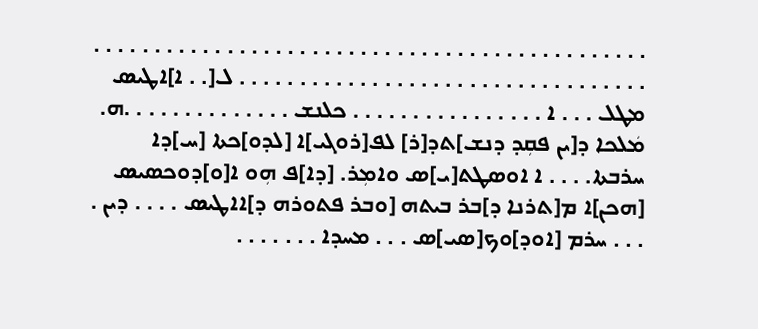. . . . . . . . . . . . . . . . . . . . . . . . . . . . . . . . . . . . . . . . . . . . . . . . . . . . . . . . . . . . . . . . . . . . . . . . . . . . . . . . ܠ[. . ܐ]ܐܛܝܣ ܡܛܠ . . . ܐ . . . . . . . . . . . . . . . . ܟܠܢܫ . . . . . . . . . . . . . .ܗ. ܡܿܠܟܐ ܕ[ܝܢ ܦܩܼܕ ܕܢܫ]ܬܕ[ܪ] ܠܦ[ܪܘܓܝ]ܐ [ܠܕܘ]ܟܬܐ [ܚ]ܕܐ ܚܪܒܬܐ. . . . ܐ ܐܘܣܛܬ[ܝ]ܣ ܘܐܡܼܪ. [ܕܐ]ܦ ܗܼܘ ܐ[ܘ]ܕܘܟܣܝܣ [ܗܟܢ]ܐ ܡ[ܬܪܢܐ ܕ]ܒܪ ܒܝܬܗ [ܘܒܪ ܦܬܘܪܗ ܕ]ܐܐܛܝܣ . . . . ܕܝܢ . . . . ܚܪܡ [ܐܘܕ]ܘܟ[ܣܝ]ܣ . . . ܡܚܕܐ . . . . . . .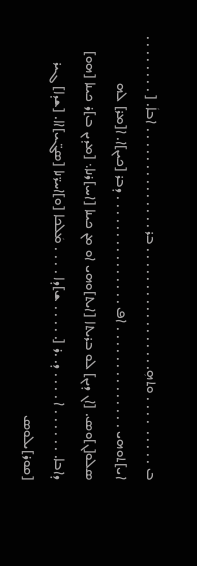ܒ . . . . .  . . . . ܘܬܗܼ. . . . . . . . . . . . . . . . . ܒܪ . . . . . . . . . . . . . . ܐܒܐܿ. [ . . . . . . . . ܐܝ]ܬܘܗܝ . . . . . . . . . . . . . . ܐܦ . . . . . . . . . . . . . . . ܕܒܪ [ܟܝܢ]ܐ. ܐ[ܡܪ] ܠܗ ܣܠܘ[ܢ]ܘܣ. [ܐܢ ܕܝܢ] ܠܘ ܒܪܝܬܐ [ܐܝܬ]ܘܗܝ ܐܘ ܡܢ ܟܝܢܐ [ܐܚ]ܪܢܐ܆ [ܡܕܝܢ ܒ]ܪ ܟܝܢܐ [ܗܘ] ܕܐܒܐ. . . . . . . ܐ . . . . ܕ. .ܪ [. . . . . ܫ]ܕܐ . . . . ܡܿܠܟܐ [ܘ]ܐܚܪ̈ܢܐ [ܣܓ̈ܝ]ܐܐ. [ܫܕܐ] ܓܝܪ [ܩܘܪ]ܝܠܘܣ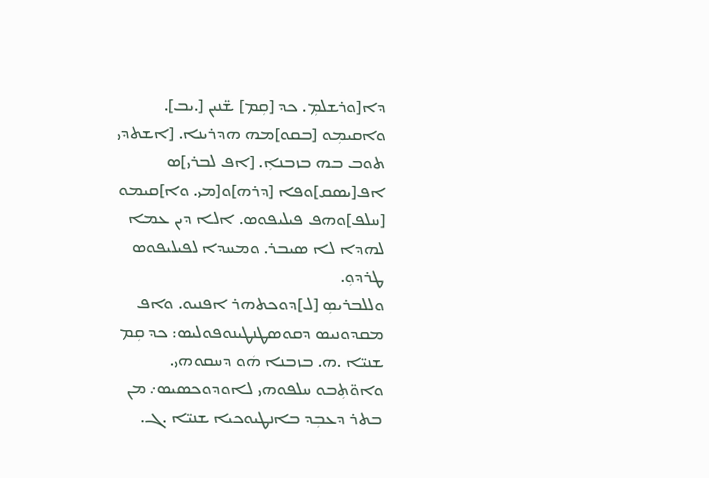ܕܐ[ܘܪܫܠܡܼ. ܟܕ [ܩܼܡ] ܫ̈ܢܝܢ [.ܝܒ]. ܘܐܩܝܡܼܘ [ܒܩܘ]ܡܗ ܗܕܪܝܢܐ. [ܐܫܬܕܝ ܬܘܒ ܒܗ ܒܙܒܢܐܼ. [ܐܦ ܠܒܪܝ]ܣ ܐܦ[ܝܣܩ]ܘܦܐ [ܕܪܗ]ܘ[ܡܝ. ܘܐ]ܩܝܡܘ [ܚܠܦ]ܘܗܦ ܦܝܠܝܦܘܣ. ܐܠܐ ܕܝܢ ܥܡܐ ܠܗܕܐ ܠܐ ܣܝܒܪ. ܘܡܚܕܐ ܠܦܝܠܝܦܘܣ ܛܪܕܘܼ.
ܘܠܠܒܪܝܣܼ [ܠ]ܕܘܟܬܗܪ ܐܦܢܝܘ. ܘܐܦ ܡܩܕܘܢܝܣ ܕܩܘܣܛܢܛܝܢܘܦܘܠܝܣ: ܟܕ ܩܼܡ ܫܢܝ̈ܐ .ܗ. ܒܙܒܢܐ ܗܿܘ ܕܚܩܘܗܝ. ܘܐܘ̈ܬܼܒܘ ܚܠܦܘܗܝ ܠܐܘܕܘܟܣܝܣ܇ ܡܢ ܒܬܪ ܕܥܒܼܕ ܒܐܢܛܝܘܟܝܐ ܫܢܝ̈ܐ .ܓ.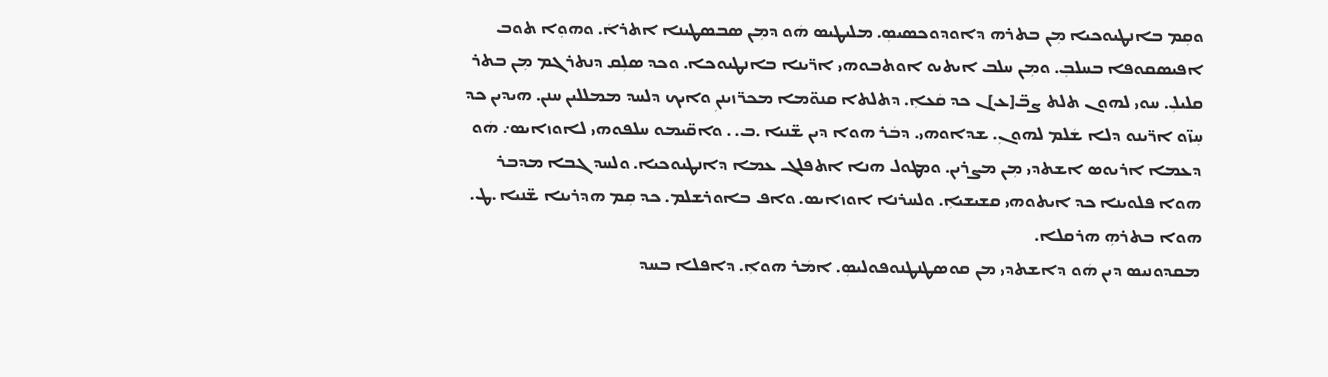ܘܩܼܡ ܒܐܢܛܝܘܟܝܐ ܡܼܢ ܒܬܪܗ ܕܐܘܕܘܟܣܝܣܼ. ܡܠܝܛܝܣ ܗܿܘ ܕܡܼܢ ܣܒܣܛܝܢܐ ܐܬܪܐܿ. ܘܗܘܼܐ ܬܘܒ ܐܦܝܣܩܘܦܐ ܒܚܠܒܼ. ܘܡܼܢ ܚܠܒ ܐܝܬܝܘ ܐܘܬܒܘܗܝ ܐܪ̈ܝܢܐ ܒܐܢܛܝܘܟܐ. ܘܟܕ ܣܠܼܩ ܕܢܬܪܓܡ ܡܼܢ ܒܬܪ ܩܠܝܠܼ. ܚܘܝ ܠܗܘܢ ܬܠܬ ܨܒ̈[ܥ]ܢ ܟܕ ܩܿܥܐܼ. ܕܬܠܬܐ ܩܢܘ̈ܡܐ ܡܟܪ̈ܙܝܢܢܼ ܘܐܝܟ ܕܠܚܕ ܡܡܠܠܝܢ ܚܢܢ. ܗܝܕܝܢ ܟܕ ܚܼܙ̈ܘ ܐܪ̈ܝܢܘ ܕܠܐ ܫܿܠܡ ܠܗܘܢܼ. ܫܕܐܘܗܝ. ܕܒܿܪ ܗܘܐ ܕܝܢ ܫ̈ܢܝܐ .ܒ. . ܘܐܩ̈ܝܡܘ ܚܠܦܘܗܝ ܠܐܘܙܐܝܣ܇ ܗܿܘ ܕܥܡܐ ܐܪܝܘܣ ܐܫܬܕܝ ܡܼܢ ܡܨܪܝܢ. ܘܡܛܘܠ ܗܢܐ ܐܬܦܠܓ ܥܡܐ ܕܐܢܛܝܘܟܝܐ. ܘܠܚܕ ܓܒܐ ܡܕܒܪ ܗܘܐ ܦܠܘܝܢܐ ܟܕ ܐܝܬܘܗܝ ܩܫܝܫܝܐܼ. ܘܠܚܪܢܐ ܐܘܙܐܝܣ. ܘܐܦ ܒܐܘܪܫܠܡ. ܟܕ ܩܼܡ ܗܕܪܝܢܐ ܫ̈ܢܝܐ .ܛ. ܗܘܐ ܒܬܪܗܼ ܗܪܩܠܐ.
ܡܩܕܘܢܝܣ ܕܝܢ ܗܿܘ ܕܐܫܬܕܝ ܡܢ ܩܘܣܛܢܛܢܘܦܘܠܝܣܼ. ܐܡܿܪ ܗܘܐܼ. ܕܐܦܠܐ ܒܚܕ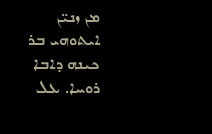ܡܢ ܙܢܝ̈ܢ ܐܝܬܘܗܝ ܒܪ ܟܝܢܗ ܕܐܒܐ ܪܘܚܐ. ܥܠ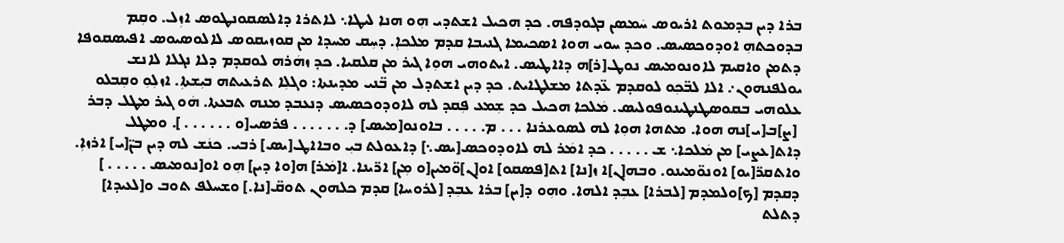ܒܪܐ ܕܝܢ ܒܕܡܘܬ ܐܪܝܘܣ ܚܿܡܣܢ ܒܓܘܕܦܗ. ܟܕ ܗܟܝܠ ܐܫܬܕܝ ܗܼܘ ܗܢܐ ܠܝܛܐ܆ ܠܐܬܪܐ ܕܐܠܣܩܘܢܛܘܣ ܐܙܼܠ. ܘܩܼܡ ܒܕܘܟܬܗܼ ܐܘܕܘܟܣܝܣ. ܘܟܕ ܚܘܝ ܗܘܐ ܐܣܟܝܡܐ ܓܢܝܒܐ ܩܕܡ ܡܠܟܐܼ. ܕܚܼܩ ܡܚܕܐ ܡܢ ܩܘܙܝܩܘܣ ܠܐܠܘܣܝܘܣ ܐܦܝܣܩܘܦܐ ܕܬܡܢ ܘܐܩܝܡ ܠܐܘܢܘܡܝܣ ܢܘܛ[ܪ]ܗ ܕܐܐܛܝܣ. ܐܝܬܘܗܝ ܗܘܼܐ ܓܝܪ ܡܢ ܩܠܩܝܐ. ܟܕ ܙܗܿܪܗ ܠܘܩܕܡ ܕܠܐ ܢܓܠܐ ܠܐܢܫ ܝܘܠܦܢܗܘܢ܇ ܐܠܐ ܠܒ̈ܟܼܘ ܠܘܩܕܡ ܥ̈ܕܬܐ ܡܫܠܛܐܝܬ. ܟܕ ܕܝܢ ܐܫܬܕܠ ܡܢ ܒ̈ܢܝ ܡܕܝܢܬܐ: ܘܓܠܼܐ ܬܪܥܝܬܗ ܒܝܼܫܬܐܼ. ܐܙܠܼܘܼ ܘܩܼܒܠܘ ܥܠܘܗܝ ܒܩܘܣܛܢܛܝܢܘܦܘܠܝܣ. ܡܿܠܟܐ ܗܟܝܠ ܟܕ ܫܼܡܥ ܦܼܩܕ ܠܗ ܠܐܘܕܘܟܣܝܣ ܕܢܥܒܕ ܡܢܗ ܬܒܥܬܐ. ܗܿܘ ܓܝܪ ܡܛܠ ܕܒܪ
 [ܨ]ܒ[ܝ]ܢܗ ܗܘܐ. ܡܬܗܐ ܗܘܼܐ ܠܗ ܠܣܘܥܪܢܐ . . . ܡ. . . . . ܒܐܘܢܘ[ܡܝܣ] ܕ. . . . . . . ܦܪܣܝ[ܘ . . . . . . ]. ܘܡܛܠ ܕܐܬ[ܥܨܝ] ܡܢ ܡܿܠܟܐ܆ ܫ . . . . . ܟܕ ܐܡܿܪ ܠܗ ܠܐܘܕܘܟܣ[ܝܣ܆] ܕܐܥܘܠܬ ܒܝܼ ܘܒܐܐܛ[ܝܣ] ܪܒܝ. ܟܢܿܫ ܠܗ ܕܝܢ ܒܢ̈[ܝ] ܐܪܙܐܼ. ܘܐܬܩܪ̈[ܝܘ] ܐܘܢܘ̈ܡܝܢܘ. ܘܒܗ[ܢ]ܐ ܙ[ܢܐ] ܐܬ[ܦܣܩܘ] ܐܘ[ܢ]ܘ̈ܡܝܢ[ܘ ܡܼܢ] ܐܪ̈ܝܢܐ. ܐ[ܡܿܪ] ܗ[ܘܐ ܕܝܢ] ܗܼܘ ܐܘ[ܢܘܡܝܣ . . . . . ] ܕܩܕܡ [ܟ]ܘܠܡܕܡ [ܠܒܪܐ] ܥܒܼܕ ܐܠܗܐ. ܘܗܼܘ ܕ[ܝܢ] ܒܪܐ ܥܒܼܕ [ܠܪܘܚܐ] ܩܕܡ ܟܠܗܘܢ ܬܘܩ̈[ܢܐ.] ܘܫܚܠܦ ܬܘܒ ܘ[ܠܥܝܕܐ] ܕܬܠܬ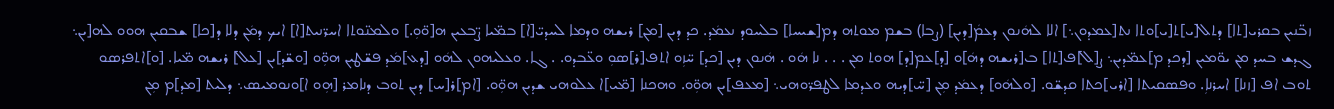ܙܒ̈ܢܝܢ ܒܩܪܝ[ܬܐ] ܕܬܠ[ܝ]ܬ[ܝ]ܘܬܐ ܢܬ[ܥܡܕܘܢ܆] ܐܠܐ ܠܗܿܢܘܢ ܕܥܡܿ[ܕܝܢ] (ܨܒܐ) ܒܫܡ ܡܘܬܗ ܕܡ[ܫܝܚܐ] ܒܠܚܘܕ ܢܥܡܿܕ. ܟܕ ܕܝܢ [ܡܢ] ܪܝܫܗ ܘܕܡܐ ܠܚܕܝ̈[ܐ] ܒܡ̈ܝܐ ܨ̈ܒܥܝܢ ܗ[ܘ̈ܘܼ.] ܘܠܡܢ̈ܘܬܐ ܐܚܪ̈ܢܝܬ[ܐ] ܐܝܟ ܕܡܿܢ ܕܠܐ ܕ[ܟܐ] ܫܒܩܝܢ ܗܘܘ ܠܗ[ܝܢ܆ ܓܕܫ ܒܚܕ ܡܢ ܝܘ̈ܡܝܢ [ܕܟܕ ܡ]ܥܡ̈ܕܝܢ܆ ܨ[ܠ]ܦ[ܬܐ] ܒ[ܪܝܫܗ ܕܗܿ]ܘ [ܕ]ܥܡ[ܕ] ܗܘܬ ܡܢ . . . ܢܐ ܗܿܘ . ܗܿܢܘܢ ܕܝܢ [ܟܕ] ܚ̈ܙܼܘ ܐܬܦ[ܪ]ܣܘܼ ܘܥ̈ܒܕܘ. . ܓܐ. ܘܥܠܝܗܘܢ ܠܗܿܘ [ܕܥ]ܡܿܕ ܦܫ̈ܛܝܢ ܗܘܼ̈ܘ [ܘܫ̈ܕ]ܝܢ [ܥܠ] ܪܝܫܗ ܡ̈ܝܐ. [ܘ]ܐܬܦܪܣܘ ܬܘܒ ܐܦ [ܙܢܐ] ܐܚܪܢܐܼ. ܘܦܣܩܝܬܐ [ܐܪܝ]ܟܬܐ ܩܕܫ̈ܘ. [ܘܠܗܿܘ] ܕܥܡܿܕ ܡܼܢ [ܚ̈]ܕܝܗ ܘܥܕܡܐ ܠܛܦܪ̈ܘܗܝ܆ [ܡܥܦ]ܝܢ ܗܘܼ̈ܘ. ܘܗܟܢܐ [ܡ̈ܝ]ܐ ܥܠܘܗܝ ܫܕܝܢ ܗܘܼ̈ܘ. [ܐܡ]ܪ[ܚ] ܕܝܢ ܬܘܒ ܕܢܐܡܪ [ܗܼܘ ܐ]ܘܢܘܡܝܣ܆ ܕܠܝܬ [ܡܕ]ܡ ܡܼܢ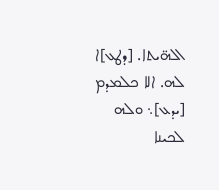ܐܠܗ̈ܝܬܐ. [ܕܛܥ]ܐ ܠܗ. ܐܠܐ ܟܠܡܕܡ [ܝܕܥ]܆ ܘܠܗ ܠܟܝܢܐ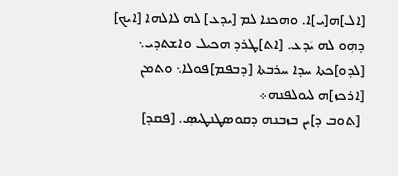[ܐܠ]ܗ[ܝ]ܐ. ܘܗܟܢܐ ܠܡ [ܝܕܥ] ܠܗ ܠܐܠܗܐ [ܐܝܟ] ܕܗܼܘ ܠܗ ܝܿܕܥ. [ܐܬ]ܛܪܕ ܗܟܝܠ ܘܐܫܬܕܝ܆ [ܠܕܘ]ܟܬܐ ܚܕܐ ܚܪܒܬܐ [ܕܒܦܡ]ܦܘܠܐ܆ ܘܬܡܢ [ܐܪܟܙ]ܗ ܠܝܘܠܦܢܗ܀
 [ܬܘܒ ܕ]ܝܢ ܒܙܒܢܗ ܕܩܘܣܛܢܛܝܣܼ. [ܦܩܕ]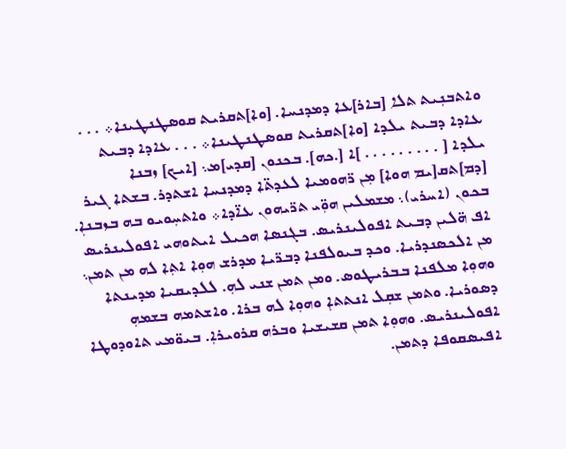ܘܐܬܒܢܼܝܬ ܬܠܐ [ܒܐܪ]ܥܐ ܕܡܕܢܚܐ. [ܘܐ]ܬܩܪܝܬ ܩܘܣܛܢܛܝܢܐ܀ . . . ܥܐܕܐ ܕܒܝܬ ܝܠܕܐ [ܘܐ]ܬܩܪܝܬ ܩܘܣܛܢܛܝܢܐ܀ . . . ܥܐܕܐ ܕܒܝܬ ܝܠܕܐ [ . . . . . . . . . ]ܐ [.ܟܗ]. ܒܟܢܘܢ [ܩܕܝ]ܡ܆ [ܐܝܟ] ܙܒܢܐ [ܕܡ]ܬܩ[ܝܡ ܗܘܐ] ܡܼܢ ܪ̈ܗܘܡܝܐ ܠܥܕܬ̈ܐ ܕܡܕܢܚܐ ܐܫܬܕܪ. ܒܫܬܐ ܓܝܪ ܒܟܘܢ (ܐܚܪܝ)܆ ܡܫܡܠܝܢ ܗܘܼ̈ܝ ܬܪ̈ܝܗܘܢ ܥܐ̈ܕܐ܀ ܘܐܬܚܼܘܝܘ ܒܗ ܒܙܒܢܐܼ. ܐܦ ܗ̈ܠܝܢ ܕܒܝܬ ܐܦܘܠܝܢܪܝܣ. ܒܓܢܣܐ ܗܟܝܠ ܐܝܬܘܗܝ ܐܦܘܠܝܢܪܝܣ ܡܢ ܐܠܟܣܢܕܪܝܐ. ܘܟܕ ܒܝܘܠܦܢܐ ܕܒܪ̈ܝܐ ܡܕܪܫ ܗܘܼܐ ܐܬܼܐ ܠܗ ܡܢ ܬܡܢ܆ ܘܗܘܼܐ ܡܠܦܢܐ ܒܒܪܝܛܘܣ. ܘܡܢ ܬܡܢ ܫܢܝ ܠܗܼ. ܠܠܕܝܩܝܐ ܡܕܝܢܬܐ ܕܣܘܪܝܐ. ܘܬܡܢ ܫܩܼܠ ܐܢܬܬܐܼ ܘܗܘܼܐ ܠܗ ܒܪܐ. ܘܐܫܬܡܗ ܒܫܡܗܼ ܐܦܘܠܝܢܪܝܣ. ܘܗܘܼܐ ܬܡܢ ܩܫܝܫܝܐ ܘܒܪܗ ܩܪܘܝܪܐܼ. ܒܝܘ̈ܡܝ ܬܐܘܕܘܛܐ ܐܦܝܣܩܘܦܐ ܕܬܡܢ.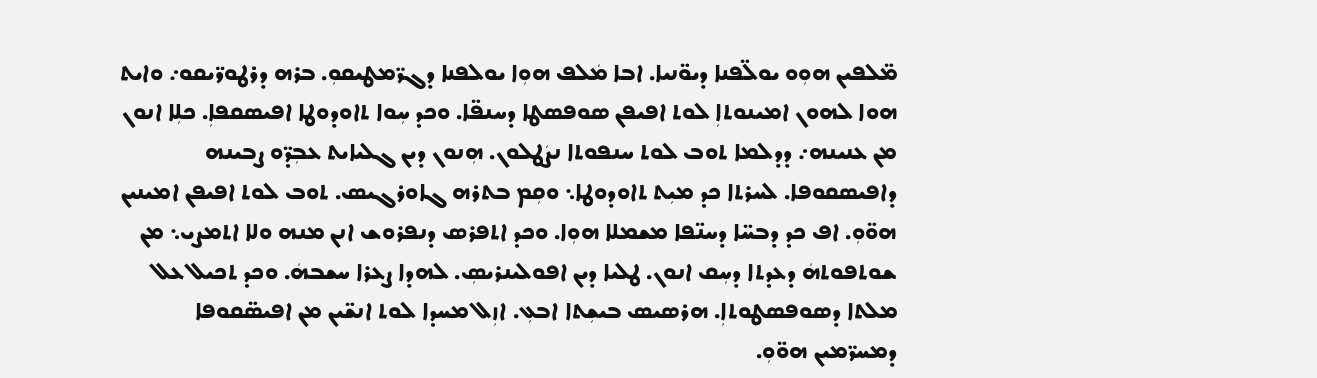ܡ̈ܠܦܝܢ ܗܘܼܘ ܝܘܠ̈ܦܢܐ ܕܝܘ̈ܢܝܐ. ܐܒܐ ܡܿܠܦ ܗܘܼܐ ܝܘܠܦܢܐ ܕܓܪ̈ܡܛܝܩܘܼ. ܒܪܗ ܕܪܛܘܪ̈ܝܩܘ܇ ܘܐܝܬ ܗܘܐ ܠܗܘܢ ܐܡܝܢܘܬܐܼ ܠܘܬ ܐܦܝܦܢ ܣܘܦܣܛܐ ܕܚܢܦ̈ܐ. ܘܟܕ ܚܼܘܐ ܬܐܘܕܘܛܐ ܐܦܝܣܩܦܐܼ. ܟܠܼܐ ܐܢܘܢ ܡܢ ܥܢܝܢܗ܇ ܕܕܠܡܐ ܬܘܒ ܠܘܬ ܚܢܦܘܬܐ ܢܨܿܛܠܘܢ. ܗܼܢܘܢ ܕܝܢ ܓܠܝܐܝܬ ܥܒܼܕ̈ܘ ܨܒܝܢܗ ܕܐܦܝܣܩܘܦܐ. ܠܚܪܬܐ ܟܕ ܡܝܼܬ ܬܐܘܕܘܛܐ܆ ܘܩܼܡ ܒܬܪܗ ܓܐܘܪܓܝܣ. ܬܘܒ ܠܘܬ ܐܦܝܦܢ ܐܡܝܢܝܢ ܗܘ̈ܘܼ. ܐܦ ܟܕ ܕܒܚ̈ܐ ܕܚܢ̈ܦܐ ܡܫܡܠܐ ܗܘܼܐ. ܘܟܕ ܐܬܦܪܣ ܕܢܦܪܘܫ ܐܢܢ ܡܢܗ ܘܠܐ ܐܬܡܨܝ܆ ܡܢ ܫܘܬܦܘܬܗܿ ܕܥܕܬܐ ܕܚܼܩ ܐܢܘܢ. ܛܠܝܐ ܕܝܢ ܐܦܘܠܝܢܪܝܣܼ. ܠܗܕܐ ܨܥܪܐ ܚܫܒܗܿ. ܘܟܕ ܬܟܝܠ ܥܠ ܡܠܬܐ ܕܣܘܦܣܛܘܬܐܼ. ܗܪܣܝܣ ܒܝܫܼܬܐ ܐܒܥܼ. ܐܙܼܠ ܡܚܕܐ ܠܘܬ ܐܢܫ̈ܝܢ ܡܢ ܐܦܝܣ̈ܩܘܦܐ ܕܡܚܪ̈ܡܝܢ ܗܘ̈ܘܼ.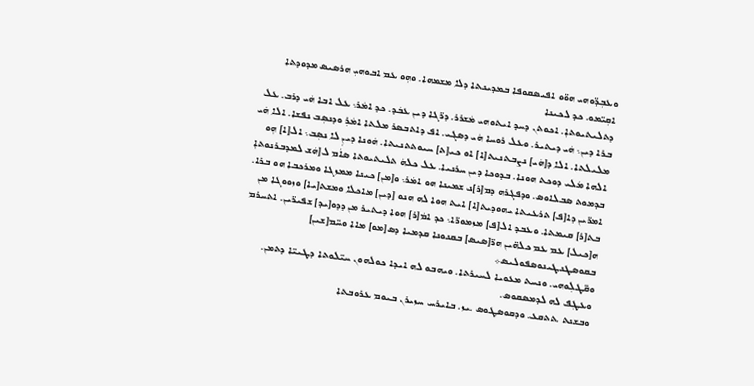ܘܥܒܼܕ̈ܘܗܝ ܗܘ̈ܘ ܐܦܝܣܩܘܦܐ ܒܡܕܝܢܬܐ ܕܠܐ ܡܫܡܗܐ. ܘܗܼܘ ܥܡ ܐܒܘܗܝܼ ܗܪܣܝܣ ܡܕܘܕܬܐ ܐܩܼܝ̈ܡܘ. ܟܕ ܠܟܝܢܐ
ܕܬܠܝܬܝܘܬܐܼ. ܐܟܘܬܢ ܕܚܕ ܐܝܬܘܗܝ ܡܿܫܪܪ. ܕܪ̈ܓܐ ܕܝܢ ܥܒܿܕ. ܟܕ ܐܡܿܪ܆ ܥܠ ܐܒܐ ܗܿܝ ܕܪܒ. ܥܠ ܒܪܐ ܕܝܢ܆ ܗܿܝ ܕܝܬܝܪ. ܘܥܠ ܪܘܚܐ ܗܿܝ ܕܣܓܝ. ܐܦ ܕܐܬܒܣܪ ܡܠܬܐ ܐܡܿܪܼ ܘܕܢܣܼܒ ܢܦܫܐ. ܐܠܐ ܗܿܝ ܡܠܝܠܬܐ. ܐܠܐ ܕ[ܗܿܝ] ܢܨܒܬܢܝܬ[ܐ] ܐܘ ܟܝ[ܬ] ܚܝܘܬܬܢܝܬܐ. ܗܿܘܢܐ ܕܝܢܼ ܠܐ ܢܣܼܒ܆ ܐܠ[ܐ] ܗܼܘ ܐܠܗܐ ܡܿܠܝ ܕܘܟܬ ܗܘܢܐ. ܒܕܘܟܐ ܕܝܢ ܚܪܢܝܐ. ܥܠ ܟܠܗܿ ܬܠܝܬܝܘܬܐ ܣܐܿܡ ܠ[ܗܿܫ ܠܡܕܒܪܢܘܬܐܼ ܒܕܡܘܬ ܣܒܠܐܘܣ. ܘܕܦܓܪܗ ܕܡ[ܪ]ܢ ܫܡܝܢܐ ܗܘ ܐܡܿܪ܆ ܘ[ܡܢ] ܟܝܢܐ ܡܡܙܓܐ ܘܡܪܟܒܐ ܗܘ ܒܪܐ. ܐܡܪ̈ܝܢ ܕܐ[ܦ] ܬܪܥܝܬܐ ܝܗܘܕܝܬ[ܐ] ܐܝܬ ܗܘܐ ܠܗ ܗܢܘ [ܕܝܢ] ܡܐܟܠܐ ܘܡܫܬ[ܝܐ] ܘܙܘܘܓܐ ܡܢ ܒܬ[ܪ] ܩܝܡܬܐ. ܘܥܒܕ ܐܠ[ܦ] ܡܙܡܘܪ̈ܐ܆ ܟܕ ܐܡܿ[ܪ] ܗܘܐ ܕܝܬܝܪ ܡܢ ܕܕܘ[ܝܕ] ܫܦܝܪ̈ܝܢ. ܐܬܚܪܡ ܗ[ܟܝܠ] ܥܡ ܥܡ ܟܠܗ̈ܝܢ ܗܪ̈[ܣܝܣ] ܒܩܢܘܢܐ ܩܕܡܝܐ ܕܣ[ܡܘ] ܡܐܐ ܘܚ̈ܡ[ܫܝܢ] ܒܩܘܣܛܢܛܝܢܘܣܦܘܠܝܣ܀
ܘܩ̈ܛܠܼܘܗܝ. ܘܢܚܬ ܡܥܘܝܐ ܠܚܝܪܬܐ. ܘܝܗܒܘ ܠܗ ܐܝܕܐ ܟܘܠܗܘܢ ܚܝ̈ܠܘܬܐ ܕܛܝܝ̈ܐ ܕܬܡܢ. ܘܥܛܼܦ ܠܗ ܠܕܡܣܩܘܣ.
ܘܒܫܢܬ .ܬܬܩܥ. ܘܕܩܘܣܛܘܣ .ܝܙ. ܒܐܝܪܚ ܚܙܝܪܢ ܒܝܘܡ ܥܪܘܒܬܐ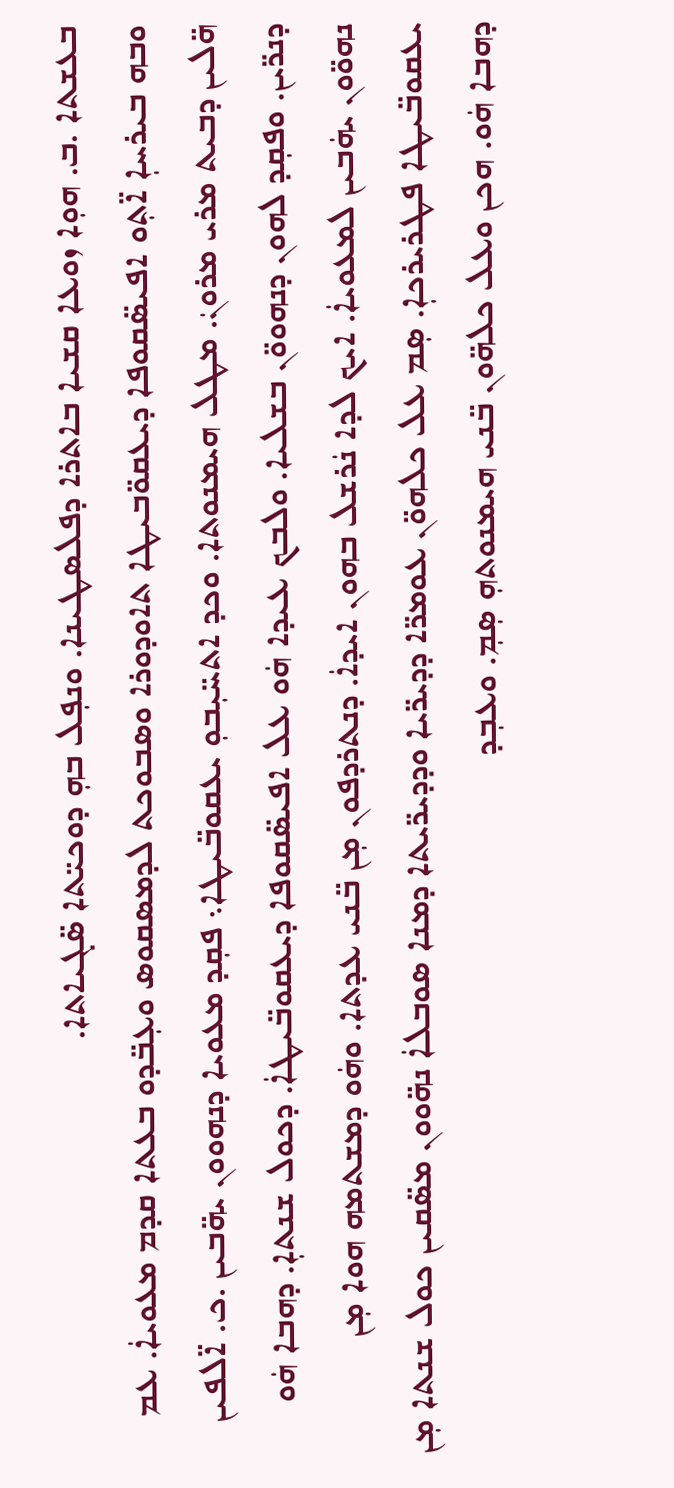ܒܥܫܬܐ .ܒ. ܗܘܼܐ ܙܘܥܐ ܩܫܝܐ ܒܐܬܪܐ ܕܦܠܣܛܝܢܐ. ܘܢܦܼܠ ܒܗܼ ܕܘܟܝ̈ܬܐ ܣ̈ܓܝܐܬܐ.
ܘܒܗ ܒܝܪܚܐܼ ܐ̈ܬܼܘ ܐܦܝܣ̈ܩܘܦܐ ܕܝܥܩܘ̈ܒܝܛܐ ܬܐܘܕܘܪܐ ܘܣܒܘܟܬ ܠܕܡܣܩܘܣ ܘܥܼܒ̈ܕܘ ܒܥܬܐ ܩܕܡ ܡܥܘܝܐܿ. ܥܡ ܗ̈ܠܝܢ ܕܒܝܬ ܡܪܝ ܡܪܘܢܿ. ܡܛܠ ܗܝܡܢܘܬܐ. ܘܟܕ ܐܬܚ̈ܝܼܒܘܼ ܝܥܩܘܒ̈ܝܛܐ܆ ܦܩܼܕ ܡܥܘܝܐ ܕܢܗܘܘܢ ܝܗ̈ܒܝܢ .ܟ. ܐ̈ܠܦܝܢ ܕܢܪ̈ܝܢ. ܘܦܩܼܕ ܠܗܘܢ ܕܢܗܘܘ̈ܢ ܒܫܠܝܐ. ܘܠܒܟ ܥܝܕܐ ܗܿܘ ܥܠ ܐܦܝܣ̈ܩܘܦܐ ܕܝܥܩܘܒ̈ܝܛܐܿ. ܕܟܘܠ ܫܢܬܐܼ. ܕܗܒܐ ܗܿܘ ܢܗܘ̈ܘܢ ܝܗܿܒܝܢ ܠܡܥܘܝܐܿ. ܐܝܟ ܠܕܐ ܢܿܪܫܠ ܒܗܘܢ ܐܝܕܐܿ. ܕܢܬܪܕܦܘܢ ܡܼܢ ܒ̈ܢܝ ܥܕܬܐ. ܘܗܿܘ ܕܡܫܬܡܗ ܗܘܐ ܡܼܢ ܝܥܩܘܒ̈ܝܛܐ ܦܛܪܝܪܟܐܼ. ܣܼܡ ܥܠ ܟܠܗܘ̈ܢ ܥܘܡܪ̈ܐ ܕܕܝܪ̈ܝܐ ܘܕܕܝܪ̈ܝܬܐ ܕܡܢܐ ܣܘܒܠܐܿ ܢܗ̈ܘܘܢ ܡܣ̈ܩܝܢ ܟܘܠ ܫܢܬܐ ܡܼܢ ܕܗܒܐ ܗܿܘ. ܗܟܢ ܘܥܠ ܟܠܗ̈ܘܢ ܒ̈ܢܝ ܗܝܡܢܘܬܗܼ ܣܼܡܼ. ܘܥܒܼܕ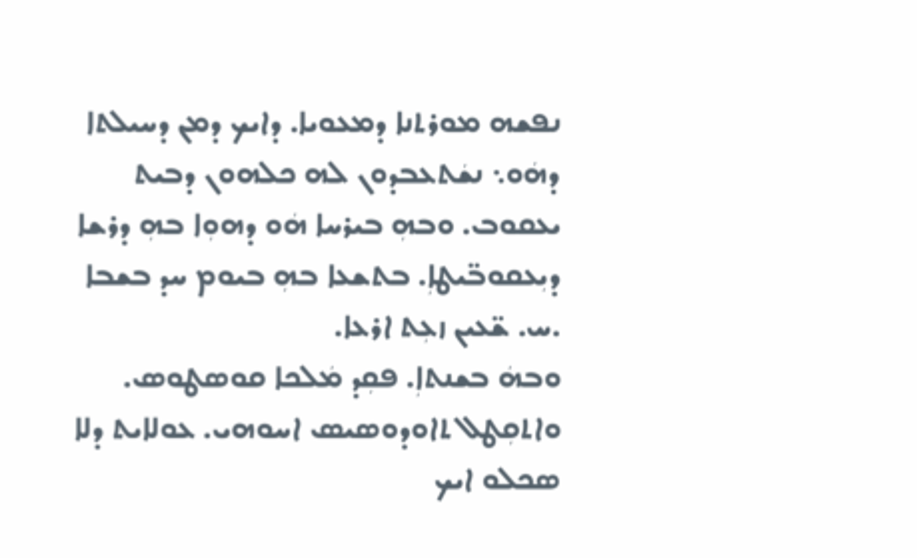ܢܦܫܗ ܡܘܪܬܢܐ ܕܡܥܘܝܐ. ܕܐܝܟ ܕܡܢ ܕܚܝܠܬܐ ܕܗܿܘ܆ ܢܫܿܬܥܒܕܘܢ ܠܗ ܟܠܗܘܢ ܕܒܝܬ ܝܥܩܘܒ. ܘܒܗܼ ܒܝܪܚܐ ܗܿܘ ܕܗܘܼܐ ܒܗܼ ܕܪܫܐ ܕܝܼܥܩܘܒ̈ܝܛܐܼ. ܒܬܫܥܐ ܒܗܼ ܒܝܘܡ ܚܕ ܒܫܒܐ .ܚ. ܫ̈ܥܝܢ ܙܥܼܬ ܐܪܥܐ.
ܘܒܗܿ ܒܫܢܬܐܼ. ܦܩܼܕ ܡܿܠܟܐ ܩܘܣܛܘܣ. ܘܐܬܩܼܛܠ ܬܐܘܕܘܣܝܣ ܐܚܘܗܝ. ܥܘܠܐܝܬ ܕܠܐ ܣܟܠܘ ܐܝܟ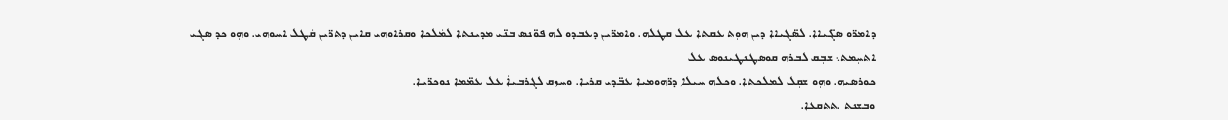ܕܐܡܪ̈ܘ ܣܓ̈ܝܐܐ. ܠܣ̈ܓܝܐܐ ܕܝܢ ܗܘܼܬ ܥܩܬܐ ܥܠ ܩܛܠܗ. ܘܐܡܪ̈ܝܢ ܕܥܒܕܘ ܠܗ ܦܘ̈ܢܣ ܒܢ̈ܝ ܡܕܝܢܬܐ ܠܡܿܠܟܐ ܘܩܪܐܘܗܝ ܩܐܝܢ ܕܬܪ̈ܝܢ ܩܿܛܠ ܐܚܘܗܝ. ܘܗܼܘ ܟܕ ܣܓܝ ܐܬܚܼܡܬ܆ ܫܒܼܩ ܠܒܪܗ ܩܘܣܛܢܛܝܢܘܣ ܥܠ
ܟܘܪܣܝܗ. ܘܗܼܘ ܫܩܼܠ ܠܡܠܟܬܐ. ܘܟܠܗ ܚܝܠܐ ܕܪ̈ܗܘܡܝܐ ܥܒ̈ܕܝ ܩܪܝܐ. ܘܚܙܩ ܠܓܪܒܝܐܿ ܥܠ ܥܡ̈ܡܐ ܢܘܟܪ̈ܝܐ.
ܘܒܫܢܬ .ܬܬܩܥܐ.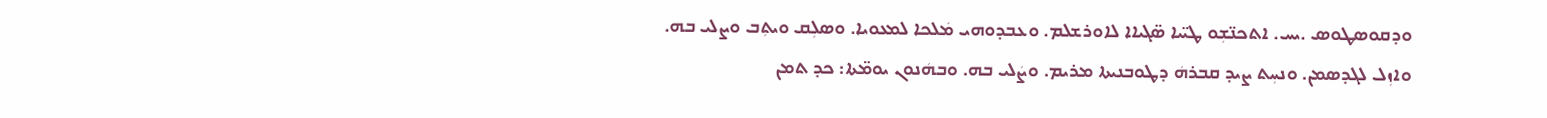ܘܕܩܘܣܛܘܣ .ܝܚ. ܐܬܟܢ̈ܫܼܘ ܛܝ̈ܝܐ ܣ̈ܓܝܐܐ ܠܐܘܪܫܠܡ. ܘܥܒܕܘܗܝ ܡܿܠܟܐ ܠܡܥܘܝܐ. ܘܣܠܼܩ ܘܝܬܼܒ ܘܨܠܝ ܒܗ. ܘܐܙܼܠ ܠܓܕܣܡܢ. ܘܢܚܼܬ ܨܝܕ ܩܒܪܗܿ ܕܛܘܒܢܝܬܐ ܡܪܝܡ. ܘܨܿܠܝ ܒܗ. ܘܒܗܿܢܘܢ ܝܘܡ̈ܬܐ: ܟܕ ܬܡܢ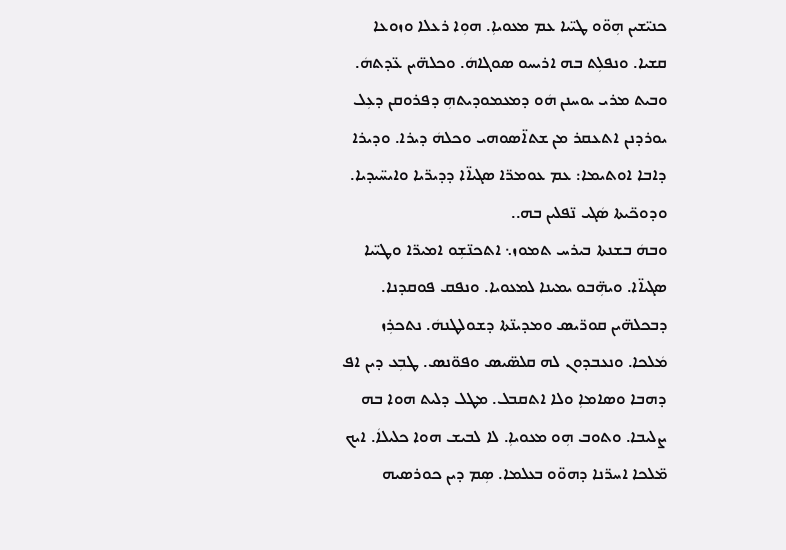ܟܢܝ̈ܫܝܢ ܗܼܘ̈ܘ ܛܝ̈ܝܐ ܥܡ ܡܥܘܝܐܼ. ܗܘܼܐ ܪܥܠܐ ܘܙܘܥܐ ܩܫܝܐ. ܘܢܦܠܼܬ ܒܗ ܐܪܝܚܘ ܣܘܓܐܗܿ. ܘܟܠܗ̈ܝܢ ܥ̈ܕܬܗܿ. ܘܒܝܬ ܡܪܝ ܝܘܚܢܢ ܗܿܘ ܕܡܥܡܘܕܝܬܗܼ ܕܦܪܘܩܢ ܕܥܼܠ ܝܘܪܕܢܢ ܐܬܥܩܪ ܡܢ ܫܬܐ̈ܣܘܗܝ ܘܟܠܗܿ ܕܝܪܐ. ܘܕܝܪܐ ܕܐܒܐ ܐܘܬܝܡܐ: ܥܡ ܥܘܡܪ̈ܐ ܣܓܝܐ̈ܐ ܕܕܝܪ̈ܝܐ ܘܐܝܚ̈ܝܕܝܐ. ܘܕܘܟ̈ܝܬܐ ܣܿܓܝ ܢ̈ܦܠܝܢ ܒܗ..
ܘܒܗܿ ܒܫܢܬܐ ܒܝܪܚ ܬܡܘܙ܆ ܐܬܟܢ̈ܫܼܘ ܐܡܝܪ̈ܐ ܘܛܝ̈ܝܐ ܣܓܝܐ̈ܐ. ܘܝܗܼ̈ܒܘ ܝܡܝܢܐ ܠܡܥܘܝܐ. ܘܢܦܩ ܦܘܩܕܢܐ. ܕܒܟܠܗ̈ܝܢ ܩܘܪ̈ܝܣ ܘܡܕܝܢ̈ܬܐ ܕܫܘܠܛܢܗܿ. ܢܬܟܪܼܙ ܡܿܠܟܐ. ܘܢܥܒܕܘܢ ܠܗ ܩܠܣ̈ܝܣ ܘܦܘ̈ܢܣ. ܛܒܼܥ ܕܝܢ ܐܦ ܕܗܒܐ ܘܣܐܡܐܼ ܘܠܐ ܐܬܩܒܠ. ܡܛܠ ܕܠܝܬ ܗܘܐ ܒܗ ܨܠܝܒܐ. ܘܬܘܒ ܗܼܘ ܡܥܘܝܐܼ. ܠܐ ܠܒܝܫ ܗܘܐ ܟܠܝܠܐܿ. ܐܝܟ ܡ̈ܠܟܐ ܐܚܪ̈ܢܐ ܕܗܘ̈ܘ ܒܥܠܡܐ. ܣܼܡ ܕܝܢ ܟܘܪܣܝܗ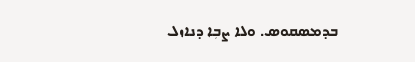ܒܕܡܣܩܘܣ. ܘܠܐ ܨܒܼܐ ܕܢܐܙܠ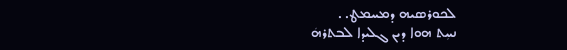ܠܟܘܪܣܝܗ ܕܡܚܡܛ. .
ܢܚܼܬ ܗܘܐ ܕܝܢ ܓܠܝܕܐ ܠܒܬܪܗܿ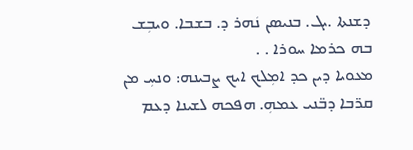ܕܫܢܬܐ .ܝܓ. ܒܢܝܣܢ ܢܿܗܪ ܕ. ܒܫܒܐ. ܘܝܒܼܫ ܒܗ ܟܪܡܐ ܚܘܪܐ . .
ܡܥܘܝܐ ܕܝܢ ܟܕ ܐܡܼܠܟ ܐܝܟ ܨܒܝܢܗ: ܘܢܚܼ ܡܢ ܩܪ̈ܒܐ ܕܒ̈ܢܝ ܥܡܗܼ. ܗܦܟܗ ܠܫܝܢܐ ܕܥܡ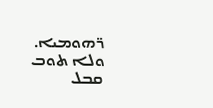ܪ̈ܗܘܡܝܐ. ܘܠܐ ܬܘܒ ܩܒܠ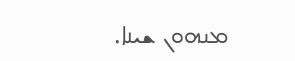ܡܢܗܘܢ ܫܝܢܐ.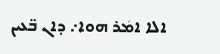ܐܠܐ ܐܡܿܪ ܗܘܐ܇ ܕܐܢ ܒ̈ܥܝܢ